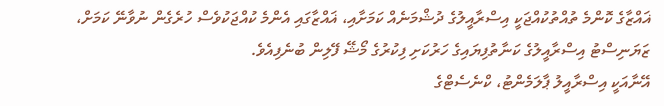ޣައްޒާގެ ކޮންމެ ތުއްތުކުއްޖަކީ އިސްރާއީލުގެ ދުޝްމަނެއް ކަމަށާއި، ޣައްޒާގައި އެންމެ ކުއްޖަކުވެސް ހުރެގެން ނުވާނޭ ކަމަށް، ޒަޔަނިސްޓު އިސްރާއީލުގެ ކަނާތުފިޔައިގެ ހަރުކަށި ފިކުރުގެ މޯޝޭ ފޭލިން ބުނެފިއެވެ.
އޭނާއަކީ އިސްރާއީލު ޕާލަމެންޓު، ކްނެސެޓްގެ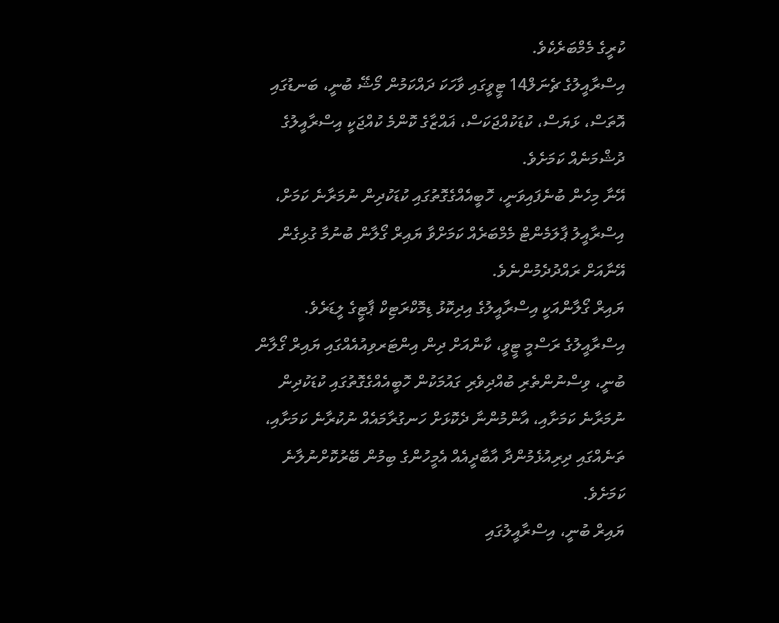ކުރީގެ މެމްބަރެކެވެ.
އިސްރާއީލުގެ ޗެނަލް14 ޓީވީގައި ވާހަކަ ދައްކަމުން މޯޝޭ ބުނީ، ބަނޑުގައި އޮތަސް، ޅަޔަސް، ކުޑަކުއްޖަކަސް، ޣައްޒާގެ ކޮންމެ ކުއްޖަކީ އިސްރާއީލުގެ ދުޝްމަނެއް ކަމަށެވެ.
އޭނާ މިހެން ބުނެފައިވަނީ، ހޮބީއެއްގެގޮތުގައި ކުޑަކުދިން ނުމަރާނެ ކަމަށް، އިސްރާއީލު ޕާލަމެންޓް މެމްބަރެއް ކަމަށްވާ ޔައިރް ގޯލާން ބުނުމާ ގުޅިގެން އޭނާއަށް ރައްދުދެމުންނެވެ.
ޔައިރް ގޯލާންއަކީ އިސްރާއީލުގެ އިދިކޮޅު ޑިމޮކްރަޓިކް ޕާޓީގެ ލީޑަރެވެ.
އިސްރާއީލުގެ ރަސްމީ ޓީވީ، ކާންއަށް ދިން އިންޓަރވިއުއެއްގައި ޔައިރް ގޯލާން ބުނީ، ވިސްނުންތެރި ބުއްދިވެރި ގައުމަކުން ހޮބީއެއްގެގޮތުގައި ކުޑަކުދިން ނުމަރާނެ ކަމަށާއި، އާންމުންނާ ދެކޮޅަށް ހަނގުރާމައެއް ނުކުރާނެ ކަމަށާއި، ތަނެއްގައި ދިރިއުޅެމުންދާ އާބާދީއެއް އެމީހުންގެ ބިމުން ބޭރުކޮށްނުލާނެ ކަމަށެވެ.
ޔައިރް ބުނީ، އިސްރާއީލުގައި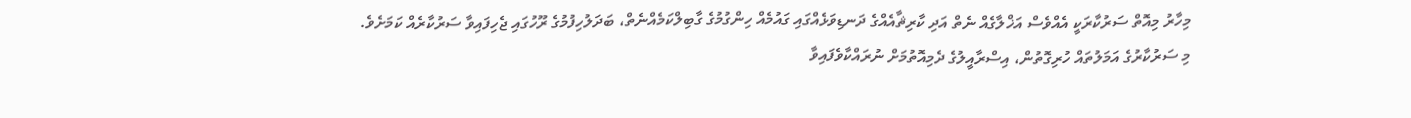މިހާރު މިއޮތް ސަރުކާރަކީ އެއްވެސް އަޚްލާގެއް ނެތް އަދި ކާރިޘާއެއްގެ ދަނޑިވަޅެއްގައި ގައުމެއް ހިންގުމުގެ ގާބިލްކަމެއްނެތް، ބަދަލުހިފުމުގެ ރޫހުގައި ޖެހިފައިވާ ސަރުކާރެއް ކަމަށެވެ.
މި ސަރުކާރުގެ އަމަލުތައް ހުރިގޮތުން، އިސްރާއީލުގެ ދެމިއޮތުމަށް ނުރައްކާވެފައިވާ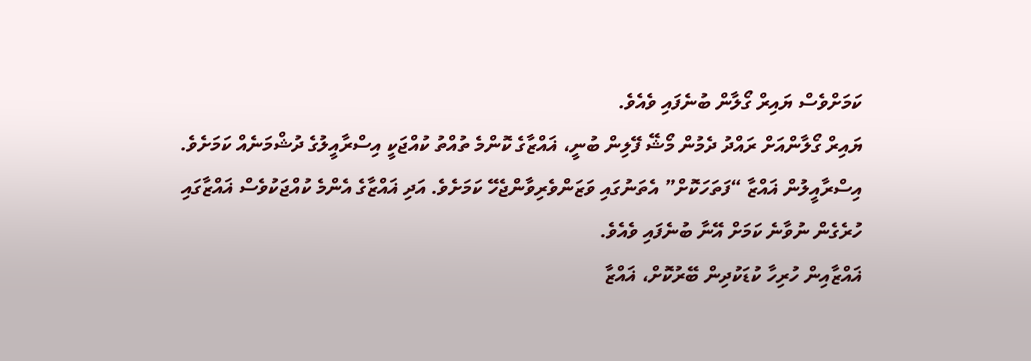ކަމަށްވެސް ޔައިރް ގޯލާން ބުނެފައި ވެއެވެ.
ޔައިރް ގޯލާންއަށް ރައްދު ދެމުން މޯޝޭ ފޭލިން ބުނީ، ޣައްޒާގެ ކޮންމެ ތުއްތު ކުއްޖަކީ އިސްރާއީލުގެ ދުޝްމަނެއް ކަމަށެވެ. އިސްރާއީލުން ޣައްޒާ “ފަތަހަކޮށް” އެތަނުގައި ވަޒަންވެރިވާންޖެހޭ ކަމަށެވެ. އަދި ޣައްޒާގެ އެންމެ ކުއްޖަކުވެސް ޣައްޒާގައި ހުރެގެން ނުވާނެ ކަމަށް އޭނާ ބުނެފައި ވެއެވެ.
ޣައްޒާއިން ހުރިހާ ކުޑަކުދިން ބޭރުކޮށް، ޣައްޒާ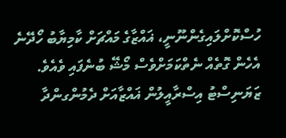ހުސްކޮށްލައިގެންނޫނީ، ޣައްޒާގެ މައްޗަށް ކާމިޔާބު ހޯދޭނެ އެހެން ގޮތެއް ނެތްކަމަށްވެސް މޯޝޭ ބުނެފައި ވެއެވެ.
ޒަޔަނިސްޓު އިސްރާއީލުން ޣައްޒާއަށް ދެމުންގންދާ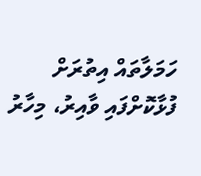ހަމަލާތައް އިތުރަށް ފުޅާކޮށްފައި ވާއިރު، މިހާރު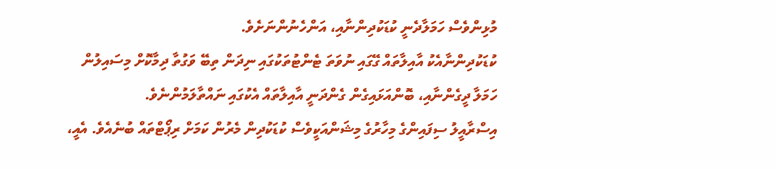މުޅިންވެސް ހަމަލާދެނީ ކުޑަކުދިންނާއި، އަންހެނުންނަށެވެ.
ކުޑަކުދިންނާއެކު އާއިލާތައް ގޭގައި ނުވަތަ ޓެންޓުތަކުގައި ނިދަން ތިބޭ ވަގުތާ ދިމާކޮށް މިސައިލުން ހަމަލާ ދީގެންނާއި، ބޮންއަޅައިގެން ގެންދަނީ އާއިލާތައް އެކުގައި ނައްތާލަމުންނެވެ.
އިސްރާއީލު ސިފައިންގެ މިހާރުގެ މިޝަންއަކީވެސް ކުޑަކުދިން މެރުން ކަމަށް ރިޕޯޓްތައް ބުނެއެވެ. އެއީ،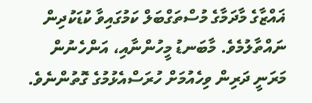ޣައްޒާގެ މާދަމާގެ މުސްތަގްބަލް ކަމުގައިވާ ކުޑަކުދިން ނައްތާލުމެވެ. މާބަނޑު މީހުންނާއި، އަންހެނުން މަރަނީ ދަރިން ވިހެއުމަށް ހުރަސްއެޅުމުގެ ގޮތުންނެވެ.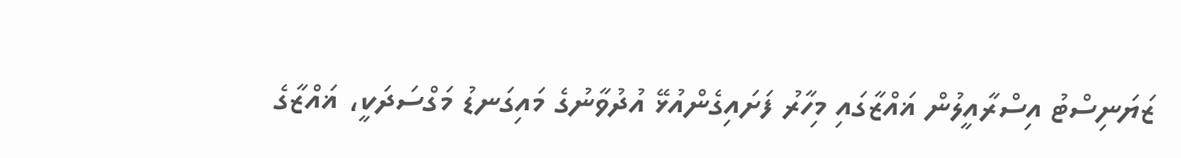ޒަޔަނިސްޓު އިސްރާއީލުން ޣައްޒާގައި މިހާރު ފަށައިގެންއުޅޭ އުދުވާނުގެ މައިގަނޑު މަގްސަދަކީ، ޣައްޒާގެ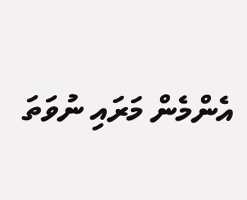އެންމެން މަރައި ނުވަތަ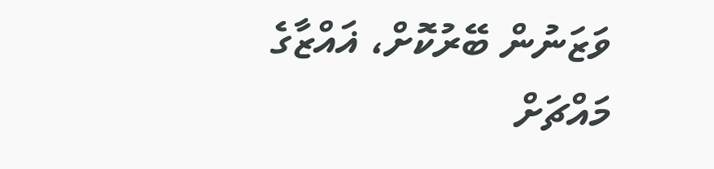ވަޒަނުން ބޭރުކޮށް، ޣައްޒާގެ މައްޗަށް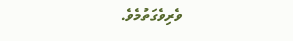ވެރިވެގަތުމެވެ.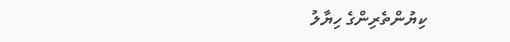ކިޔުންތެރިންގެ ހިޔާލު